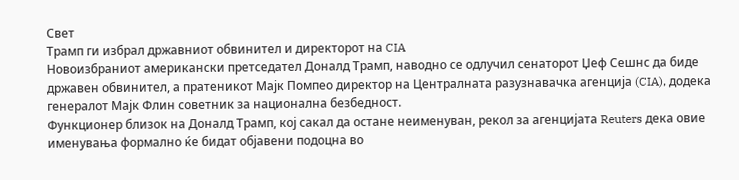Свет
Трамп ги избрал државниот обвинител и директорот на CIA
Новоизбраниот американски претседател Доналд Трамп, наводно се одлучил сенаторот Џеф Сешнс да биде државен обвинител, а пратеникот Мајк Помпео директор на Централната разузнавачка агенција (CIA), додека генералот Мајк Флин советник за национална безбедност.
Функционер близок на Доналд Трамп, кој сакал да остане неименуван, рекол за агенцијата Reuters дека овие именувања формално ќе бидат објавени подоцна во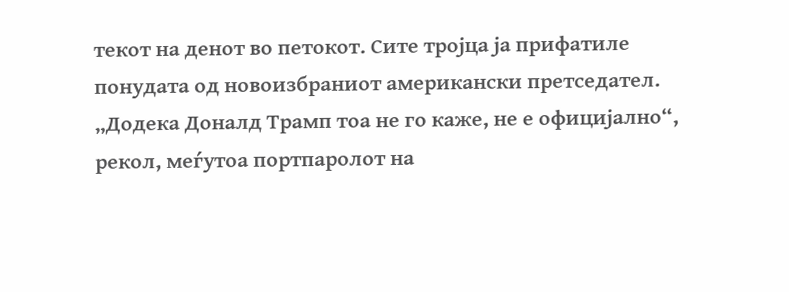текот на денот во петокот. Сите тројца ја прифатиле понудата од новоизбраниот американски претседател.
„Додека Доналд Трамп тоа не го каже, не е официјално“, рекол, меѓутоа портпаролот на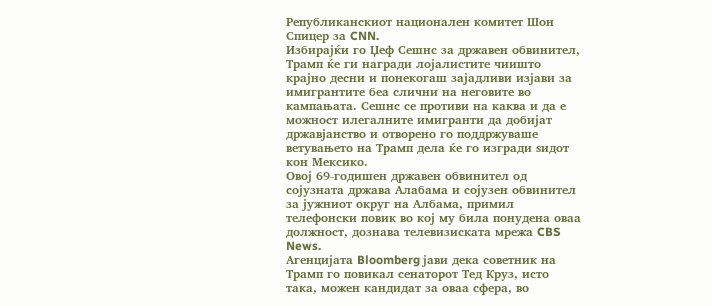Републиканскиот национален комитет Шон Спицер за CNN.
Избирајќи го Џеф Сешнс за државен обвинител, Трамп ќе ги награди лојалистите чиишто крајно десни и понекогаш зајадливи изјави за имигрантите беа слични на неговите во кампањата. Сешнс се противи на каква и да е можност илегалните имигранти да добијат државјанство и отворено го поддржуваше ветувањето на Трамп дела ќе го изгради ѕидот кон Мексико.
Овој 69-годишен државен обвинител од сојузната држава Алабама и сојузен обвинител за јужниот округ на Албама, примил телефонски повик во кој му била понудена оваа должност, дознава телевизиската мрежа CBS News.
Агенцијата Bloomberg јави дека советник на Трамп го повикал сенаторот Тед Круз, исто така, можен кандидат за оваа сфера, во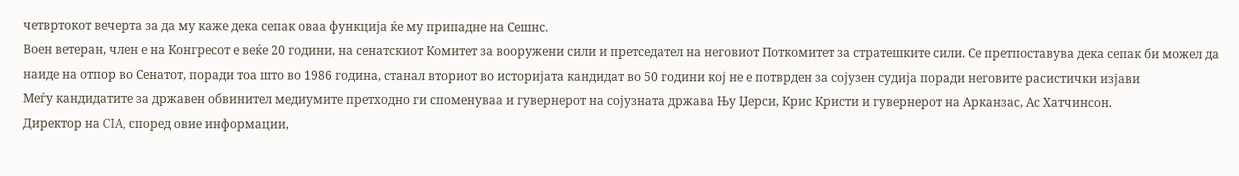четвртокот вечерта за да му каже дека сепак оваа функција ќе му припадне на Сешнс.
Воен ветеран, член е на Конгресот е веќе 20 години, на сенатскиот Комитет за вооружени сили и претседател на неговиот Поткомитет за стратешките сили. Се претпоставува дека сепак би можел да наиде на отпор во Сенатот, поради тоа што во 1986 година, станал вториот во историјата кандидат во 50 години кој не е потврден за сојузен судија поради неговите расистички изјави
Меѓу кандидатите за државен обвинител медиумите претходно ги споменуваа и гувернерот на сојузната држава Њу Џерси, Крис Кристи и гувернерот на Арканзас, Ас Хатчинсон.
Директор на CIA, според овие информации,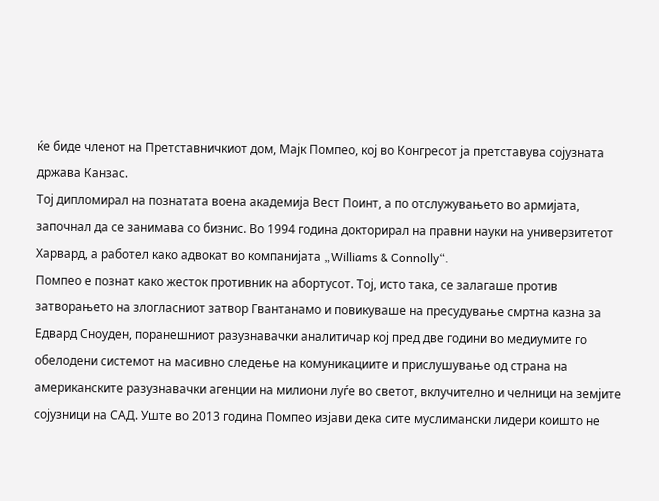ќе биде членот на Претставничкиот дом, Мајк Помпео, кој во Конгресот ја претставува сојузната држава Канзас.
Тој дипломирал на познатата воена академија Вест Поинт, а по отслужувањето во армијата, започнал да се занимава со бизнис. Во 1994 година докторирал на правни науки на универзитетот Харвард, а работел како адвокат во компанијата „Williams & Connolly“.
Помпео е познат како жесток противник на абортусот. Тој, исто така, се залагаше против затворањето на злогласниот затвор Гвантанамо и повикуваше на пресудување смртна казна за Едвард Сноуден, поранешниот разузнавачки аналитичар кој пред две години во медиумите го обелодени системот на масивно следење на комуникациите и прислушување од страна на американските разузнавачки агенции на милиони луѓе во светот, вклучително и челници на земјите сојузници на САД. Уште во 2013 година Помпео изјави дека сите муслимански лидери коишто не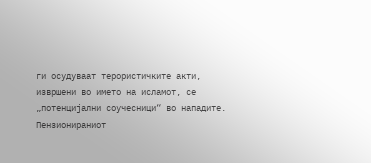ги осудуваат терористичките акти, извршени во името на исламот, се „потенцијални соучесници“ во нападите.
Пензионираниот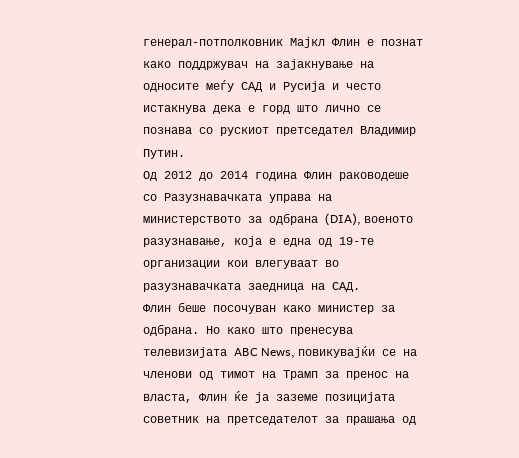генерал-потполковник Мајкл Флин е познат како поддржувач на зајакнување на односите меѓу САД и Русија и често истакнува дека е горд што лично се познава со рускиот претседател Владимир Путин.
Од 2012 до 2014 година Флин раководеше со Разузнавачката управа на министерството за одбрана (DIA), военото разузнавање, која е една од 19-те организации кои влегуваат во разузнавачката заедница на САД.
Флин беше посочуван како министер за одбрана. Но како што пренесува телевизијата ABC News, повикувајќи се на членови од тимот на Трамп за пренос на власта, Флин ќе ја заземе позицијата советник на претседателот за прашања од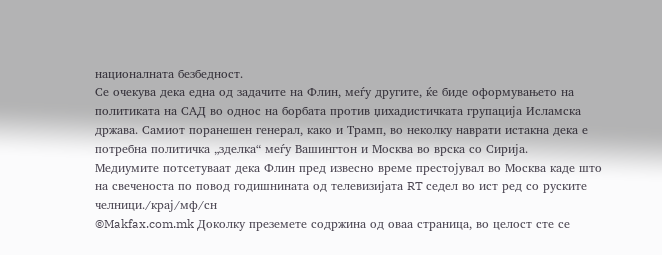националната безбедност.
Се очекува дека една од задачите на Флин, меѓу другите, ќе биде оформувањето на политиката на САД во однос на борбата против џихадистичката групација Исламска држава. Самиот поранешен генерал, како и Трамп, во неколку наврати истакна дека е потребна политичка „зделка“ меѓу Вашингтон и Москва во врска со Сирија.
Медиумите потсетуваат дека Флин пред извесно време престојувал во Москва каде што на свеченоста по повод годишнината од телевизијата RT седел во ист ред со руските челници./крај/мф/сн
©Makfax.com.mk Доколку преземете содржина од оваа страница, во целост сте се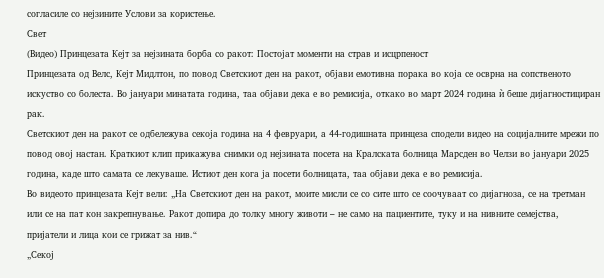согласиле со нејзините Услови за користење.
Свет
(Видео) Принцезата Кејт за нејзината борба со ракот: Постојат моменти на страв и исцрпеност
Принцезата од Велс, Кејт Мидлтон, по повод Светскиот ден на ракот, објави емотивна порака во која се осврна на сопственото искуство со болеста. Во јануари минатата година, таа објави дека е во ремисија, откако во март 2024 година ѝ беше дијагностициран рак.
Светскиот ден на ракот се одбележува секоја година на 4 февруари, а 44-годишната принцеза сподели видео на социјалните мрежи по повод овој настан. Краткиот клип прикажува снимки од нејзината посета на Кралската болница Марсден во Челзи во јануари 2025 година, каде што самата се лекуваше. Истиот ден кога ја посети болницата, таа објави дека е во ремисија.
Во видеото принцезата Кејт вели: „На Светскиот ден на ракот, моите мисли се со сите што се соочуваат со дијагноза, се на третман или се на пат кон закрепнување. Ракот допира до толку многу животи – не само на пациентите, туку и на нивните семејства, пријатели и лица кои се грижат за нив.“
„Секој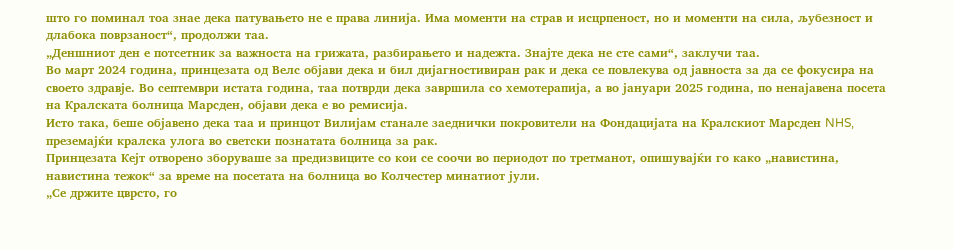што го поминал тоа знае дека патувањето не е права линија. Има моменти на страв и исцрпеност, но и моменти на сила, љубезност и длабока поврзаност“, продолжи таа.
„Деншниот ден е потсетник за важноста на грижата, разбирањето и надежта. Знајте дека не сте сами“, заклучи таа.
Во март 2024 година, принцезата од Велс објави дека и бил дијагностивиран рак и дека се повлекува од јавноста за да се фокусира на своето здравје. Во септември истата година, таа потврди дека завршила со хемотерапија, а во јануари 2025 година, по ненајавена посета на Кралската болница Марсден, објави дека е во ремисија.
Исто така, беше објавено дека таа и принцот Вилијам станале заеднички покровители на Фондацијата на Кралскиот Марсден NHS, преземајќи кралска улога во светски познатата болница за рак.
Принцезата Кејт отворено зборуваше за предизвиците со кои се соочи во периодот по третманот, опишувајќи го како „навистина, навистина тежок“ за време на посетата на болница во Колчестер минатиот јули.
„Се држите цврсто, го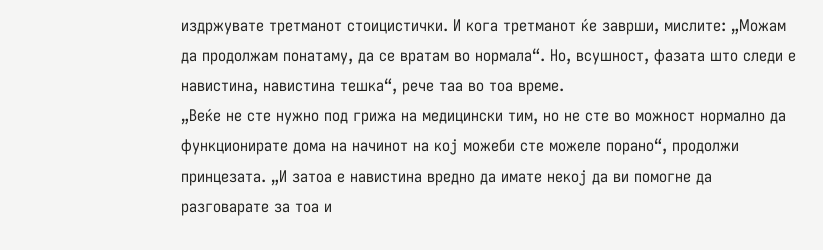издржувате третманот стоицистички. И кога третманот ќе заврши, мислите: „Можам да продолжам понатаму, да се вратам во нормала“. Но, всушност, фазата што следи е навистина, навистина тешка“, рече таа во тоа време.
„Веќе не сте нужно под грижа на медицински тим, но не сте во можност нормално да функционирате дома на начинот на кој можеби сте можеле порано“, продолжи принцезата. „И затоа е навистина вредно да имате некој да ви помогне да разговарате за тоа и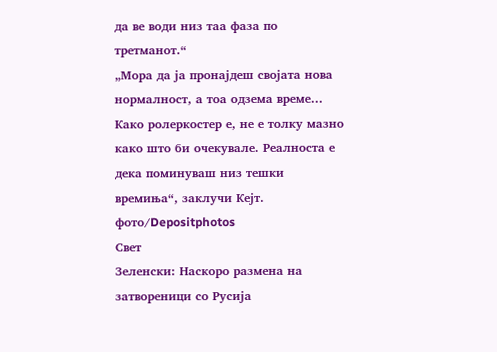да ве води низ таа фаза по третманот.“
„Мора да ја пронајдеш својата нова нормалност, а тоа одзема време… Како ролеркостер е, не е толку мазно како што би очекувале. Реалноста е дека поминуваш низ тешки времиња“, заклучи Кејт.
фото/Depositphotos
Свет
Зеленски: Наскоро размена на затвореници со Русија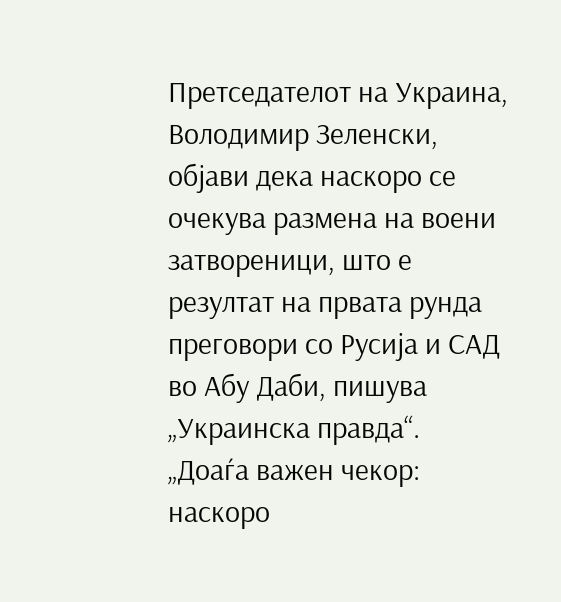Претседателот на Украина, Володимир Зеленски, објави дека наскоро се очекува размена на воени затвореници, што е резултат на првата рунда преговори со Русија и САД во Абу Даби, пишува „Украинска правда“.
„Доаѓа важен чекор: наскоро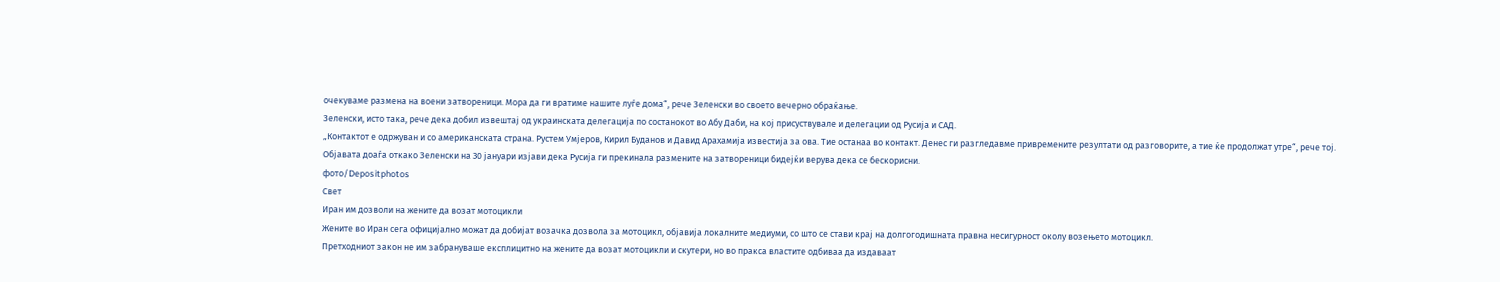очекуваме размена на воени затвореници. Мора да ги вратиме нашите луѓе дома“, рече Зеленски во своето вечерно обраќање.
Зеленски, исто така, рече дека добил извештај од украинската делегација по состанокот во Абу Даби, на кој присуствувале и делегации од Русија и САД.
„Контактот е одржуван и со американската страна. Рустем Умјеров, Кирил Буданов и Давид Арахамија известија за ова. Тие останаа во контакт. Денес ги разгледавме привремените резултати од разговорите, а тие ќе продолжат утре“, рече тој.
Објавата доаѓа откако Зеленски на 30 јануари изјави дека Русија ги прекинала размените на затвореници бидејќи верува дека се бескорисни.
фото/Depositphotos
Свет
Иран им дозволи на жените да возат мотоцикли
Жените во Иран сега официјално можат да добијат возачка дозвола за мотоцикл, објавија локалните медиуми, со што се стави крај на долгогодишната правна несигурност околу возењето мотоцикл.
Претходниот закон не им забрануваше експлицитно на жените да возат мотоцикли и скутери, но во пракса властите одбиваа да издаваат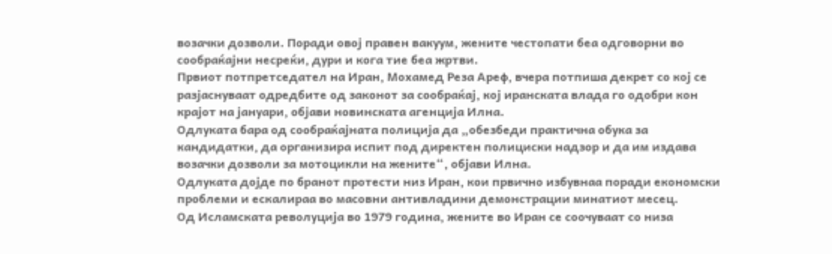возачки дозволи. Поради овој правен вакуум, жените честопати беа одговорни во сообраќајни несреќи, дури и кога тие беа жртви.
Првиот потпретседател на Иран, Мохамед Реза Ареф, вчера потпиша декрет со кој се разјаснуваат одредбите од законот за сообраќај, кој иранската влада го одобри кон крајот на јануари, објави новинската агенција Илна.
Одлуката бара од сообраќајната полиција да „обезбеди практична обука за кандидатки, да организира испит под директен полициски надзор и да им издава возачки дозволи за мотоцикли на жените“, објави Илна.
Одлуката дојде по бранот протести низ Иран, кои првично избувнаа поради економски проблеми и ескалираа во масовни антивладини демонстрации минатиот месец.
Од Исламската револуција во 1979 година, жените во Иран се соочуваат со низа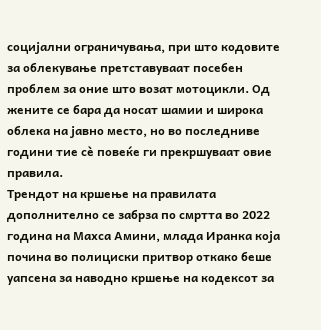социјални ограничувања, при што кодовите за облекување претставуваат посебен проблем за оние што возат мотоцикли. Од жените се бара да носат шамии и широка облека на јавно место, но во последниве години тие сè повеќе ги прекршуваат овие правила.
Трендот на кршење на правилата дополнително се забрза по смртта во 2022 година на Махса Амини, млада Иранка која почина во полициски притвор откако беше уапсена за наводно кршење на кодексот за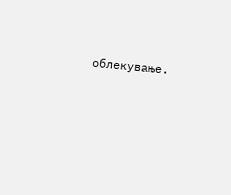облекување.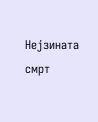Нејзината смрт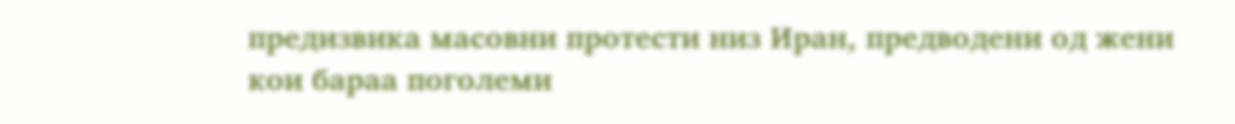предизвика масовни протести низ Иран, предводени од жени кои бараа поголеми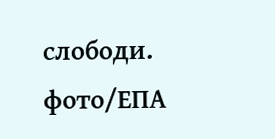слободи.
фото/ЕПА